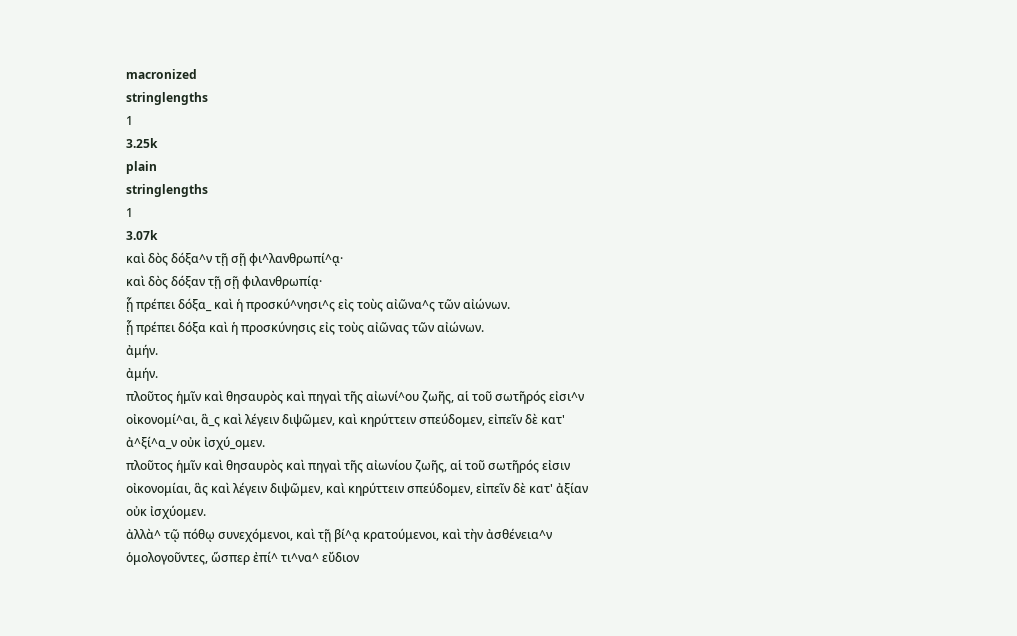macronized
stringlengths
1
3.25k
plain
stringlengths
1
3.07k
καὶ δὸς δόξα^ν τῇ σῇ φι^λανθρωπί^ᾳ·
καὶ δὸς δόξαν τῇ σῇ φιλανθρωπίᾳ·
ᾗ πρέπει δόξα_ καὶ ἡ προσκύ^νησι^ς εἰς τοὺς αἰῶνα^ς τῶν αἰώνων.
ᾗ πρέπει δόξα καὶ ἡ προσκύνησις εἰς τοὺς αἰῶνας τῶν αἰώνων.
ἀμήν.
ἀμήν.
πλοῦτος ἡμῖν καὶ θησαυρὸς καὶ πηγαὶ τῆς αἰωνί^ου ζωῆς, αἱ τοῦ σωτῆρός εἰσι^ν οἰκονομί^αι, ἃ_ς καὶ λέγειν διψῶμεν, καὶ κηρύττειν σπεύδομεν, εἰπεῖν δὲ κατ' ἀ^ξί^α_ν οὐκ ἰσχύ_ομεν.
πλοῦτος ἡμῖν καὶ θησαυρὸς καὶ πηγαὶ τῆς αἰωνίου ζωῆς, αἱ τοῦ σωτῆρός εἰσιν οἰκονομίαι, ἃς καὶ λέγειν διψῶμεν, καὶ κηρύττειν σπεύδομεν, εἰπεῖν δὲ κατ' ἀξίαν οὐκ ἰσχύομεν.
ἀλλὰ^ τῷ πόθῳ συνεχόμενοι, καὶ τῇ βί^ᾳ κρατούμενοι, καὶ τὴν ἀσθένεια^ν ὁμολογοῦντες, ὥσπερ ἐπί^ τι^να^ εὔδιον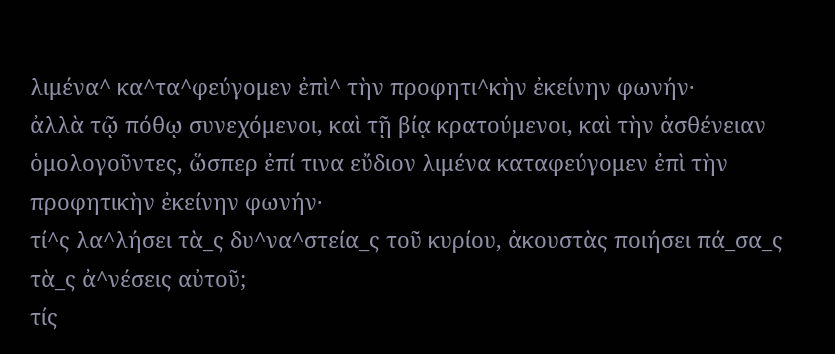λιμένα^ κα^τα^φεύγομεν ἐπὶ^ τὴν προφητι^κὴν ἐκείνην φωνήν·
ἀλλὰ τῷ πόθῳ συνεχόμενοι, καὶ τῇ βίᾳ κρατούμενοι, καὶ τὴν ἀσθένειαν ὁμολογοῦντες, ὥσπερ ἐπί τινα εὔδιον λιμένα καταφεύγομεν ἐπὶ τὴν προφητικὴν ἐκείνην φωνήν·
τί^ς λα^λήσει τὰ_ς δυ^να^στεία_ς τοῦ κυρίου, ἀκουστὰς ποιήσει πά_σα_ς τὰ_ς ἀ^νέσεις αὐτοῦ;
τίς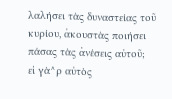λαλήσει τὰς δυναστείας τοῦ κυρίου, ἀκουστὰς ποιήσει πάσας τὰς ἀνέσεις αὐτοῦ;
εἰ γὰ^ρ αὐτὸς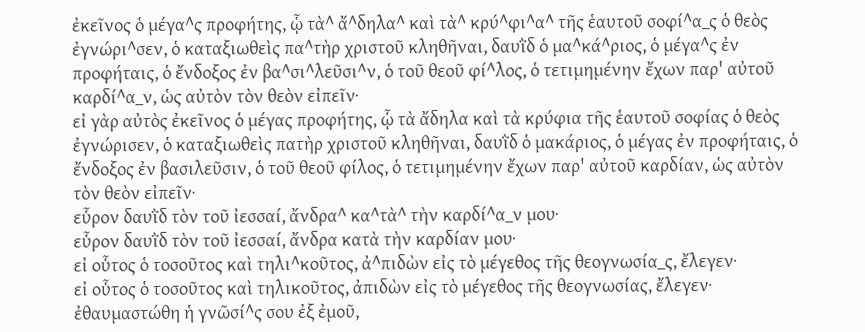ἐκεῖνος ὁ μέγα^ς προφήτης, ᾧ τὰ^ ἄ^δηλα^ καὶ τὰ^ κρύ^φι^α^ τῆς ἑαυτοῦ σοφί^α_ς ὁ θεὸς ἐγνώρι^σεν, ὁ καταξιωθεὶς πα^τὴρ χριστοῦ κληθῆναι, δαυῒδ ὁ μα^κά^ριος, ὁ μέγα^ς ἐν προφήταις, ὁ ἔνδοξος ἐν βα^σι^λεῦσι^ν, ὁ τοῦ θεοῦ φί^λος, ὁ τετιμημένην ἔχων παρ' αὐτοῦ καρδί^α_ν, ὡς αὐτὸν τὸν θεὸν εἰπεῖν·
εἰ γὰρ αὐτὸς ἐκεῖνος ὁ μέγας προφήτης, ᾧ τὰ ἄδηλα καὶ τὰ κρύφια τῆς ἑαυτοῦ σοφίας ὁ θεὸς ἐγνώρισεν, ὁ καταξιωθεὶς πατὴρ χριστοῦ κληθῆναι, δαυῒδ ὁ μακάριος, ὁ μέγας ἐν προφήταις, ὁ ἔνδοξος ἐν βασιλεῦσιν, ὁ τοῦ θεοῦ φίλος, ὁ τετιμημένην ἔχων παρ' αὐτοῦ καρδίαν, ὡς αὐτὸν τὸν θεὸν εἰπεῖν·
εὗρον δαυῒδ τὸν τοῦ ἰεσσαί, ἄνδρα^ κα^τὰ^ τὴν καρδί^α_ν μου·
εὗρον δαυῒδ τὸν τοῦ ἰεσσαί, ἄνδρα κατὰ τὴν καρδίαν μου·
εἰ οὗτος ὁ τοσοῦτος καὶ τηλι^κοῦτος, ἀ^πιδὼν εἰς τὸ μέγεθος τῆς θεογνωσία_ς, ἔλεγεν·
εἰ οὗτος ὁ τοσοῦτος καὶ τηλικοῦτος, ἀπιδὼν εἰς τὸ μέγεθος τῆς θεογνωσίας, ἔλεγεν·
ἐθαυμαστώθη ἡ γνῶσί^ς σου ἐξ ἐμοῦ,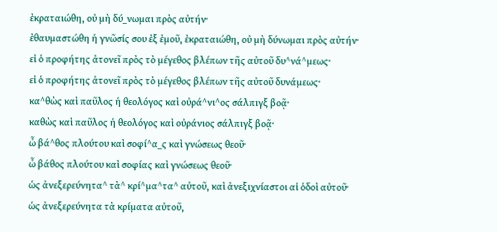ἐκραταιώθη, οὐ μὴ δύ_νωμαι πρὸς αὐτήν·
ἐθαυμαστώθη ἡ γνῶσίς σου ἐξ ἐμοῦ, ἐκραταιώθη, οὐ μὴ δύνωμαι πρὸς αὐτήν·
εἰ ὁ προφήτης ἀτονεῖ πρὸς τὸ μέγεθος βλέπων τῆς αὐτοῦ δυ^νά^μεως·
εἰ ὁ προφήτης ἀτονεῖ πρὸς τὸ μέγεθος βλέπων τῆς αὐτοῦ δυνάμεως·
κα^θὼς καὶ παῦλος ἡ θεολόγος καὶ οὐρά^νι^ος σάλπιγξ βοᾷ·
καθὼς καὶ παῦλος ἡ θεολόγος καὶ οὐράνιος σάλπιγξ βοᾷ·
ὦ βά^θος πλούτου καὶ σοφί^α_ς καὶ γνώσεως θεοῦ·
ὦ βάθος πλούτου καὶ σοφίας καὶ γνώσεως θεοῦ·
ὡς ἀνεξερεύνητα^ τὰ^ κρί^μα^τα^ αὐτοῦ, καὶ ἀνεξιχνίαστοι αἱ ὁδοὶ αὐτοῦ·
ὡς ἀνεξερεύνητα τὰ κρίματα αὐτοῦ,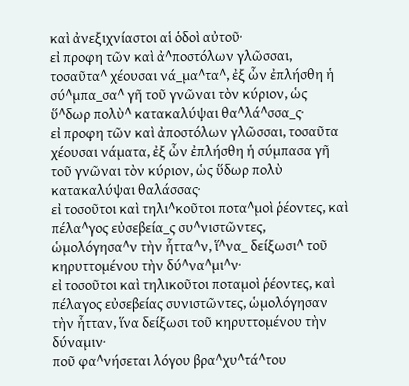καὶ ἀνεξιχνίαστοι αἱ ὁδοὶ αὐτοῦ·
εἰ προφη τῶν καὶ ἀ^ποστόλων γλῶσσαι, τοσαῦτα^ χέουσαι νά_μα^τα^, ἐξ ὧν ἐπλήσθη ἡ σύ^μπα_σα^ γῆ τοῦ γνῶναι τὸν κύριον, ὡς ὕ^δωρ πολὺ^ κατακαλύψαι θα^λά^σσα_ς·
εἰ προφη τῶν καὶ ἀποστόλων γλῶσσαι, τοσαῦτα χέουσαι νάματα, ἐξ ὧν ἐπλήσθη ἡ σύμπασα γῆ τοῦ γνῶναι τὸν κύριον, ὡς ὕδωρ πολὺ κατακαλύψαι θαλάσσας·
εἰ τοσοῦτοι καὶ τηλι^κοῦτοι ποτα^μοὶ ῥέοντες, καὶ πέλα^γος εὐσεβεία_ς συ^νιστῶντες, ὡμολόγησα^ν τὴν ἧττα^ν, ἵ^να_ δείξωσι^ τοῦ κηρυττομένου τὴν δύ^να^μι^ν·
εἰ τοσοῦτοι καὶ τηλικοῦτοι ποταμοὶ ῥέοντες, καὶ πέλαγος εὐσεβείας συνιστῶντες, ὡμολόγησαν τὴν ἧτταν, ἵνα δείξωσι τοῦ κηρυττομένου τὴν δύναμιν·
ποῦ φα^νήσεται λόγου βρα^χυ^τά^του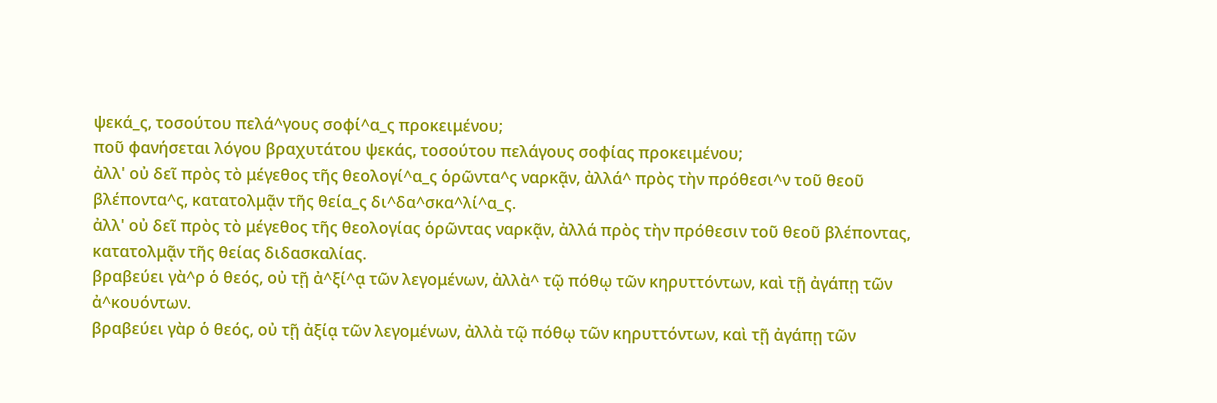ψεκά_ς, τοσούτου πελά^γους σοφί^α_ς προκειμένου;
ποῦ φανήσεται λόγου βραχυτάτου ψεκάς, τοσούτου πελάγους σοφίας προκειμένου;
ἀλλ' οὐ δεῖ πρὸς τὸ μέγεθος τῆς θεολογί^α_ς ὁρῶντα^ς ναρκᾷν, ἀλλά^ πρὸς τὴν πρόθεσι^ν τοῦ θεοῦ βλέποντα^ς, κατατολμᾷν τῆς θεία_ς δι^δα^σκα^λί^α_ς.
ἀλλ' οὐ δεῖ πρὸς τὸ μέγεθος τῆς θεολογίας ὁρῶντας ναρκᾷν, ἀλλά πρὸς τὴν πρόθεσιν τοῦ θεοῦ βλέποντας, κατατολμᾷν τῆς θείας διδασκαλίας.
βραβεύει γὰ^ρ ὁ θεός, οὐ τῇ ἀ^ξί^ᾳ τῶν λεγομένων, ἀλλὰ^ τῷ πόθῳ τῶν κηρυττόντων, καὶ τῇ ἀγάπῃ τῶν ἀ^κουόντων.
βραβεύει γὰρ ὁ θεός, οὐ τῇ ἀξίᾳ τῶν λεγομένων, ἀλλὰ τῷ πόθῳ τῶν κηρυττόντων, καὶ τῇ ἀγάπῃ τῶν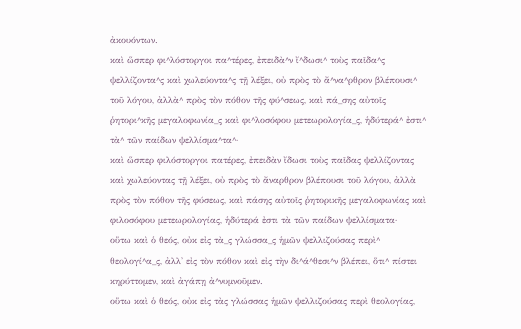ἀκουόντων.
καὶ ὥσπερ φι^λόστοργοι πα^τέρες, ἐπειδὰ^ν ἴ^δωσι^ τοὺς παῖδα^ς ψελλίζοντα^ς καὶ χωλεύοντα^ς τῇ λέξει, οὐ πρὸς τὸ ἄ^να^ρθρον βλέπουσι^ τοῦ λόγου, ἀλλὰ^ πρὸς τὸν πόθον τῆς φύ^σεως, καὶ πά_σης αὐτοῖς ῥητορι^κῆς μεγαλοφωνία_ς καὶ φι^λοσόφου μετεωρολογία_ς, ἡδύτερά^ ἐστι^ τὰ^ τῶν παίδων ψελλίσμα^τα^·
καὶ ὥσπερ φιλόστοργοι πατέρες, ἐπειδὰν ἴδωσι τοὺς παῖδας ψελλίζοντας καὶ χωλεύοντας τῇ λέξει, οὐ πρὸς τὸ ἄναρθρον βλέπουσι τοῦ λόγου, ἀλλὰ πρὸς τὸν πόθον τῆς φύσεως, καὶ πάσης αὐτοῖς ῥητορικῆς μεγαλοφωνίας καὶ φιλοσόφου μετεωρολογίας, ἡδύτερά ἐστι τὰ τῶν παίδων ψελλίσματα·
οὕτω καὶ ὁ θεός, οὐκ εἰς τὰ_ς γλώσσα_ς ἡμῶν ψελλιζούσας περὶ^ θεολογί^α_ς, ἀλλ' εἰς τὸν πόθον καὶ εἰς τὴν δι^ά^θεσι^ν βλέπει, ὅτι^ πίστει κηρύττομεν, καὶ ἀγάπῃ ἀ^νυμνοῦμεν.
οὕτω καὶ ὁ θεός, οὐκ εἰς τὰς γλώσσας ἡμῶν ψελλιζούσας περὶ θεολογίας,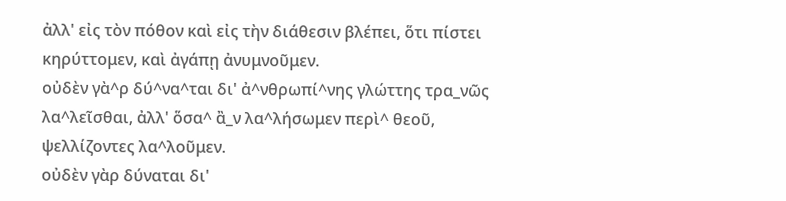ἀλλ' εἰς τὸν πόθον καὶ εἰς τὴν διάθεσιν βλέπει, ὅτι πίστει κηρύττομεν, καὶ ἀγάπῃ ἀνυμνοῦμεν.
οὐδὲν γὰ^ρ δύ^να^ται δι' ἀ^νθρωπί^νης γλώττης τρα_νῶς λα^λεῖσθαι, ἀλλ' ὅσα^ ἂ_ν λα^λήσωμεν περὶ^ θεοῦ, ψελλίζοντες λα^λοῦμεν.
οὐδὲν γὰρ δύναται δι'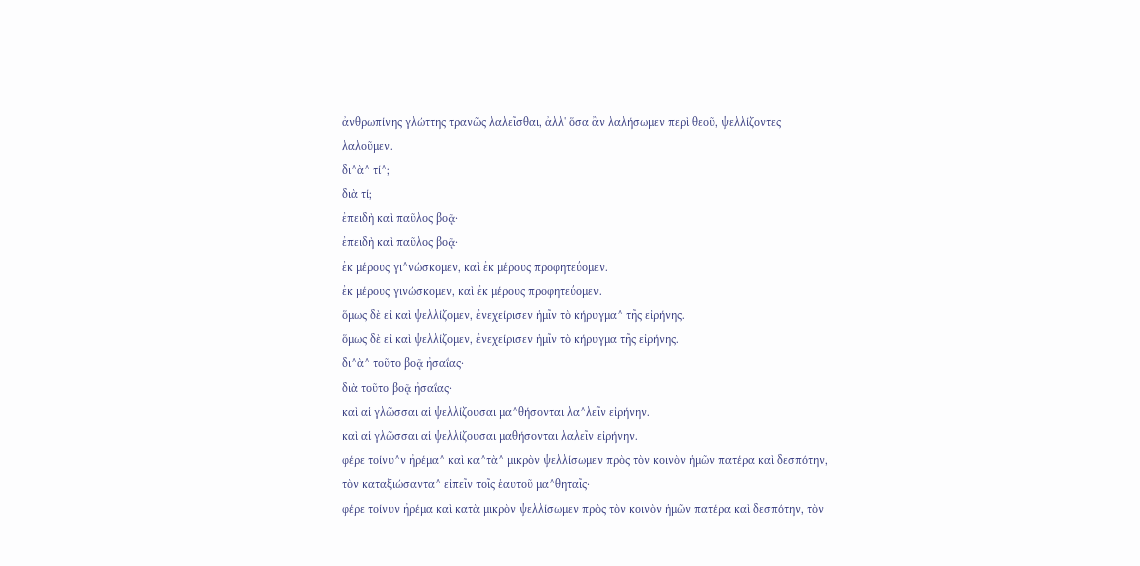ἀνθρωπίνης γλώττης τρανῶς λαλεῖσθαι, ἀλλ' ὅσα ἂν λαλήσωμεν περὶ θεοῦ, ψελλίζοντες λαλοῦμεν.
δι^ὰ^ τί^;
διὰ τί;
ἐπειδὴ καὶ παῦλος βοᾷ·
ἐπειδὴ καὶ παῦλος βοᾷ·
ἐκ μέρους γι^νώσκομεν, καὶ ἐκ μέρους προφητεύομεν.
ἐκ μέρους γινώσκομεν, καὶ ἐκ μέρους προφητεύομεν.
ὅμως δὲ εἰ καὶ ψελλίζομεν, ἐνεχείρισεν ἡμῖν τὸ κήρυγμα^ τῆς εἰρήνης.
ὅμως δὲ εἰ καὶ ψελλίζομεν, ἐνεχείρισεν ἡμῖν τὸ κήρυγμα τῆς εἰρήνης.
δι^ὰ^ τοῦτο βοᾷ ἠσαΐας·
διὰ τοῦτο βοᾷ ἠσαΐας·
καὶ αἱ γλῶσσαι αἱ ψελλίζουσαι μα^θήσονται λα^λεῖν εἰρήνην.
καὶ αἱ γλῶσσαι αἱ ψελλίζουσαι μαθήσονται λαλεῖν εἰρήνην.
φέρε τοίνυ^ν ἠρέμα^ καὶ κα^τὰ^ μικρὸν ψελλίσωμεν πρὸς τὸν κοινὸν ἡμῶν πατέρα καὶ δεσπότην, τὸν καταξιώσαντα^ εἰπεῖν τοῖς ἑαυτοῦ μα^θηταῖς·
φέρε τοίνυν ἠρέμα καὶ κατὰ μικρὸν ψελλίσωμεν πρὸς τὸν κοινὸν ἡμῶν πατέρα καὶ δεσπότην, τὸν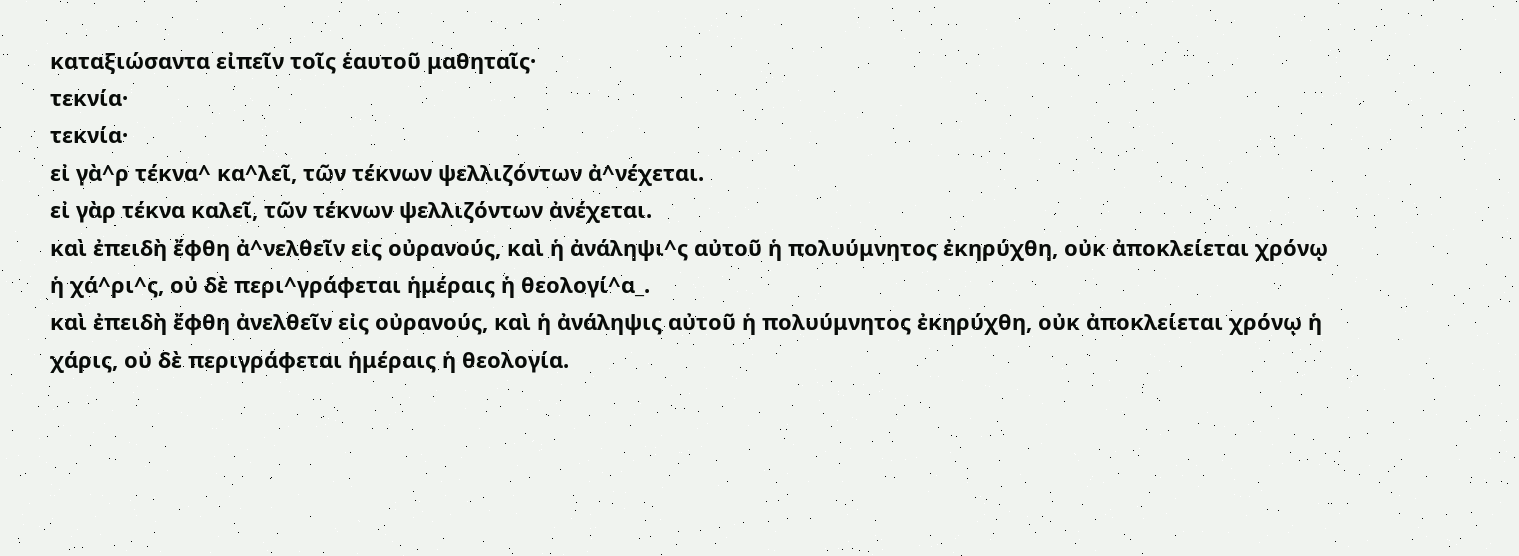καταξιώσαντα εἰπεῖν τοῖς ἑαυτοῦ μαθηταῖς·
τεκνία·
τεκνία·
εἰ γὰ^ρ τέκνα^ κα^λεῖ, τῶν τέκνων ψελλιζόντων ἀ^νέχεται.
εἰ γὰρ τέκνα καλεῖ, τῶν τέκνων ψελλιζόντων ἀνέχεται.
καὶ ἐπειδὴ ἔφθη ἀ^νελθεῖν εἰς οὐρανούς, καὶ ἡ ἀνάληψι^ς αὐτοῦ ἡ πολυύμνητος ἐκηρύχθη, οὐκ ἀποκλείεται χρόνῳ ἡ χά^ρι^ς, οὐ δὲ περι^γράφεται ἡμέραις ἡ θεολογί^α_.
καὶ ἐπειδὴ ἔφθη ἀνελθεῖν εἰς οὐρανούς, καὶ ἡ ἀνάληψις αὐτοῦ ἡ πολυύμνητος ἐκηρύχθη, οὐκ ἀποκλείεται χρόνῳ ἡ χάρις, οὐ δὲ περιγράφεται ἡμέραις ἡ θεολογία.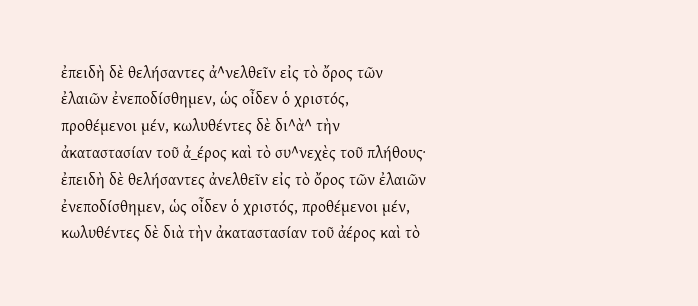ἐπειδὴ δὲ θελήσαντες ἀ^νελθεῖν εἰς τὸ ὄρος τῶν ἐλαιῶν ἐνεποδίσθημεν, ὡς οἶδεν ὁ χριστός, προθέμενοι μέν, κωλυθέντες δὲ δι^ὰ^ τὴν ἀκαταστασίαν τοῦ ἀ_έρος καὶ τὸ συ^νεχὲς τοῦ πλήθους·
ἐπειδὴ δὲ θελήσαντες ἀνελθεῖν εἰς τὸ ὄρος τῶν ἐλαιῶν ἐνεποδίσθημεν, ὡς οἶδεν ὁ χριστός, προθέμενοι μέν, κωλυθέντες δὲ διὰ τὴν ἀκαταστασίαν τοῦ ἀέρος καὶ τὸ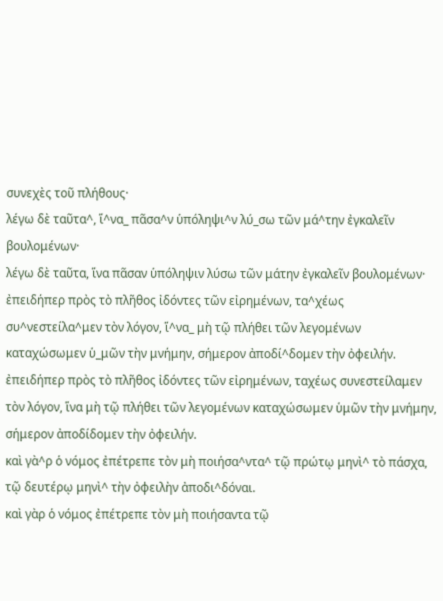συνεχὲς τοῦ πλήθους·
λέγω δὲ ταῦτα^, ἵ^να_ πᾶσα^ν ὑπόληψι^ν λύ_σω τῶν μά^την ἐγκαλεῖν βουλομένων·
λέγω δὲ ταῦτα, ἵνα πᾶσαν ὑπόληψιν λύσω τῶν μάτην ἐγκαλεῖν βουλομένων·
ἐπειδήπερ πρὸς τὸ πλῆθος ἰδόντες τῶν εἰρημένων, τα^χέως συ^νεστείλα^μεν τὸν λόγον, ἵ^να_ μὴ τῷ πλήθει τῶν λεγομένων καταχώσωμεν ὑ_μῶν τὴν μνήμην, σήμερον ἀποδί^δομεν τὴν ὀφειλήν.
ἐπειδήπερ πρὸς τὸ πλῆθος ἰδόντες τῶν εἰρημένων, ταχέως συνεστείλαμεν τὸν λόγον, ἵνα μὴ τῷ πλήθει τῶν λεγομένων καταχώσωμεν ὑμῶν τὴν μνήμην, σήμερον ἀποδίδομεν τὴν ὀφειλήν.
καὶ γὰ^ρ ὁ νόμος ἐπέτρεπε τὸν μὴ ποιήσα^ντα^ τῷ πρώτῳ μηνὶ^ τὸ πάσχα, τῷ δευτέρῳ μηνὶ^ τὴν ὀφειλὴν ἀποδι^δόναι.
καὶ γὰρ ὁ νόμος ἐπέτρεπε τὸν μὴ ποιήσαντα τῷ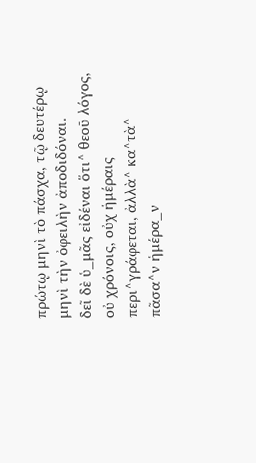πρώτῳ μηνὶ τὸ πάσχα, τῷ δευτέρῳ μηνὶ τὴν ὀφειλὴν ἀποδιδόναι.
δεῖ δὲ ὑ_μᾶς εἰδέναι ὅτι^ θεοῦ λόγος, οὐ χρόνοις, οὐχ ἡμέραις περι^γράφεται, ἀλλὰ^ κα^τὰ^ πᾶσα^ν ἡμέρα_ν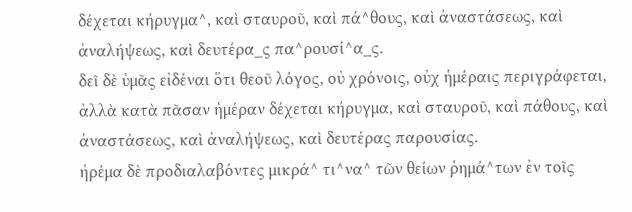δέχεται κήρυγμα^, καὶ σταυροῦ, καὶ πά^θους, καὶ ἀναστάσεως, καὶ ἀναλήψεως, καὶ δευτέρα_ς πα^ρουσί^α_ς.
δεῖ δὲ ὑμᾶς εἰδέναι ὅτι θεοῦ λόγος, οὐ χρόνοις, οὐχ ἡμέραις περιγράφεται, ἀλλὰ κατὰ πᾶσαν ἡμέραν δέχεται κήρυγμα, καὶ σταυροῦ, καὶ πάθους, καὶ ἀναστάσεως, καὶ ἀναλήψεως, καὶ δευτέρας παρουσίας.
ἠρέμα δὲ προδιαλαβόντες μικρά^ τι^να^ τῶν θείων ῥημά^των ἐν τοῖς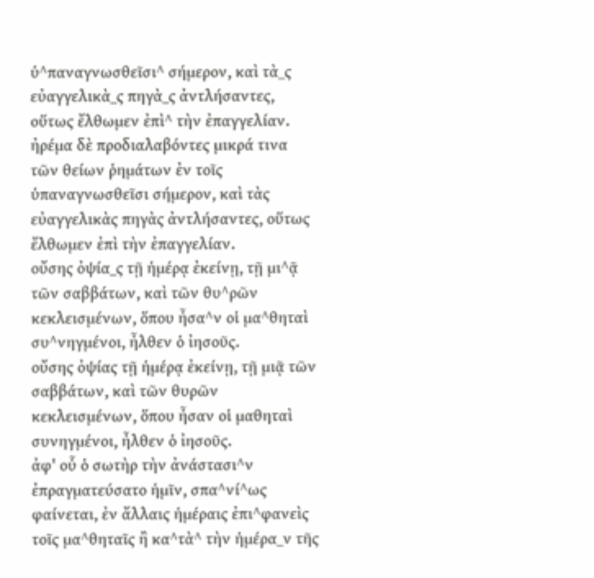ὑ^παναγνωσθεῖσι^ σήμερον, καὶ τὰ_ς εὐαγγελικὰ_ς πηγὰ_ς ἀντλήσαντες, οὕτως ἔλθωμεν ἐπὶ^ τὴν ἐπαγγελίαν.
ἠρέμα δὲ προδιαλαβόντες μικρά τινα τῶν θείων ῥημάτων ἐν τοῖς ὑπαναγνωσθεῖσι σήμερον, καὶ τὰς εὐαγγελικὰς πηγὰς ἀντλήσαντες, οὕτως ἔλθωμεν ἐπὶ τὴν ἐπαγγελίαν.
οὔσης ὀψία_ς τῇ ἡμέρᾳ ἐκείνῃ, τῇ μι^ᾷ τῶν σαββάτων, καὶ τῶν θυ^ρῶν κεκλεισμένων, ὅπου ἦσα^ν οἱ μα^θηταὶ συ^νηγμένοι, ἦλθεν ὁ ἰησοῦς.
οὔσης ὀψίας τῇ ἡμέρᾳ ἐκείνῃ, τῇ μιᾷ τῶν σαββάτων, καὶ τῶν θυρῶν κεκλεισμένων, ὅπου ἦσαν οἱ μαθηταὶ συνηγμένοι, ἦλθεν ὁ ἰησοῦς.
ἀφ' οὗ ὁ σωτὴρ τὴν ἀνάστασι^ν ἐπραγματεύσατο ἡμῖν, σπα^νί^ως φαίνεται, ἐν ἄλλαις ἡμέραις ἐπι^φανεὶς τοῖς μα^θηταῖς ἢ κα^τὰ^ τὴν ἡμέρα_ν τῆς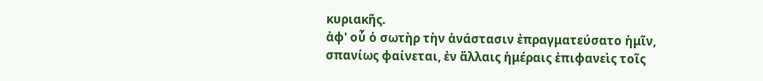κυριακῆς.
ἀφ' οὗ ὁ σωτὴρ τὴν ἀνάστασιν ἐπραγματεύσατο ἡμῖν, σπανίως φαίνεται, ἐν ἄλλαις ἡμέραις ἐπιφανεὶς τοῖς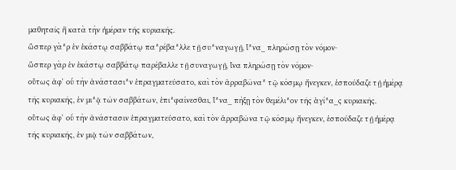μαθηταῖς ἢ κατὰ τὴν ἡμέραν τῆς κυριακῆς.
ὥσπερ γὰ^ρ ἐν ἑκάστῳ σαββάτῳ πα^ρέβα^λλε τῇ συ^ναγωγῇ, ἵ^να_ πληρώσῃ τὸν νόμον·
ὥσπερ γὰρ ἐν ἑκάστῳ σαββάτῳ παρέβαλλε τῇ συναγωγῇ, ἵνα πληρώσῃ τὸν νόμον·
οὕτως ἀφ' οὗ τὴν ἀνάστασι^ν ἐπραγματεύσατο, καὶ τὸν ἀρραβῶνα^ τῷ κόσμῳ ἤνεγκεν, ἐσπούδαζε τῇ ἡμέρᾳ τῆς κυριακῆς, ἐν μι^ᾷ τῶν σαββάτων, ἐπι^φαίνεσθαι, ἵ^να_ πήξῃ τὸν θεμέλι^ον τῆς ἁγί^α_ς κυριακῆς.
οὕτως ἀφ' οὗ τὴν ἀνάστασιν ἐπραγματεύσατο, καὶ τὸν ἀρραβῶνα τῷ κόσμῳ ἤνεγκεν, ἐσπούδαζε τῇ ἡμέρᾳ τῆς κυριακῆς, ἐν μιᾷ τῶν σαββάτων,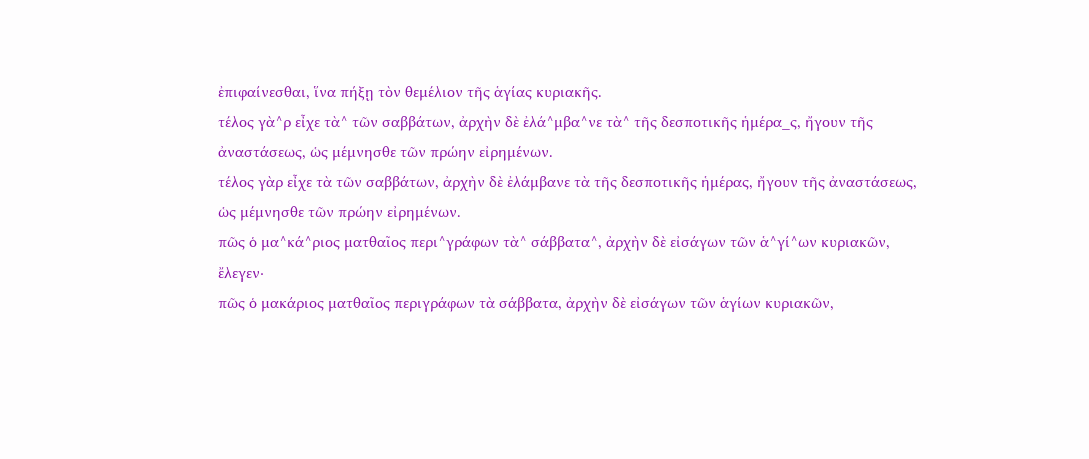ἐπιφαίνεσθαι, ἵνα πήξῃ τὸν θεμέλιον τῆς ἁγίας κυριακῆς.
τέλος γὰ^ρ εἶχε τὰ^ τῶν σαββάτων, ἀρχὴν δὲ ἐλά^μβα^νε τὰ^ τῆς δεσποτικῆς ἡμέρα_ς, ἤγουν τῆς ἀναστάσεως, ὡς μέμνησθε τῶν πρώην εἰρημένων.
τέλος γὰρ εἶχε τὰ τῶν σαββάτων, ἀρχὴν δὲ ἐλάμβανε τὰ τῆς δεσποτικῆς ἡμέρας, ἤγουν τῆς ἀναστάσεως, ὡς μέμνησθε τῶν πρώην εἰρημένων.
πῶς ὁ μα^κά^ριος ματθαῖος περι^γράφων τὰ^ σάββατα^, ἀρχὴν δὲ εἰσάγων τῶν ἁ^γί^ων κυριακῶν, ἔλεγεν·
πῶς ὁ μακάριος ματθαῖος περιγράφων τὰ σάββατα, ἀρχὴν δὲ εἰσάγων τῶν ἁγίων κυριακῶν,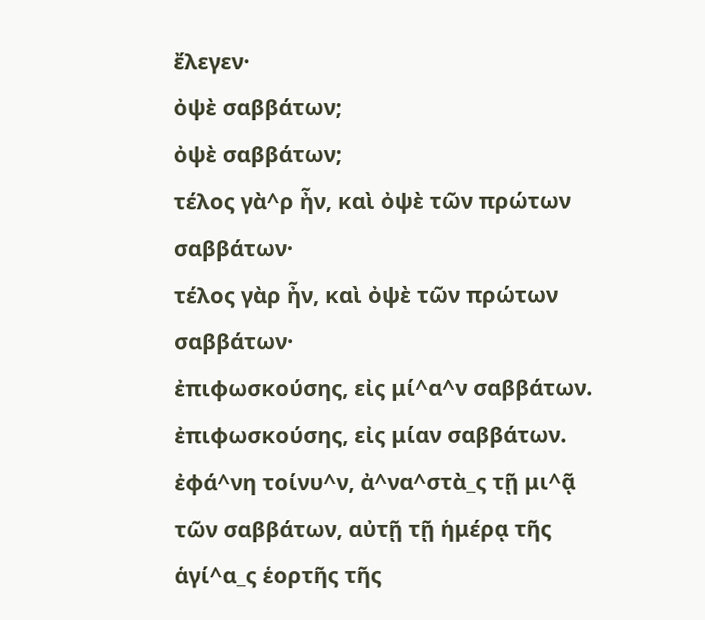ἔλεγεν·
ὀψὲ σαββάτων;
ὀψὲ σαββάτων;
τέλος γὰ^ρ ἦν, καὶ ὀψὲ τῶν πρώτων σαββάτων·
τέλος γὰρ ἦν, καὶ ὀψὲ τῶν πρώτων σαββάτων·
ἐπιφωσκούσης, εἰς μί^α^ν σαββάτων.
ἐπιφωσκούσης, εἰς μίαν σαββάτων.
ἐφά^νη τοίνυ^ν, ἀ^να^στὰ_ς τῇ μι^ᾷ τῶν σαββάτων, αὐτῇ τῇ ἡμέρᾳ τῆς ἁγί^α_ς ἑορτῆς τῆς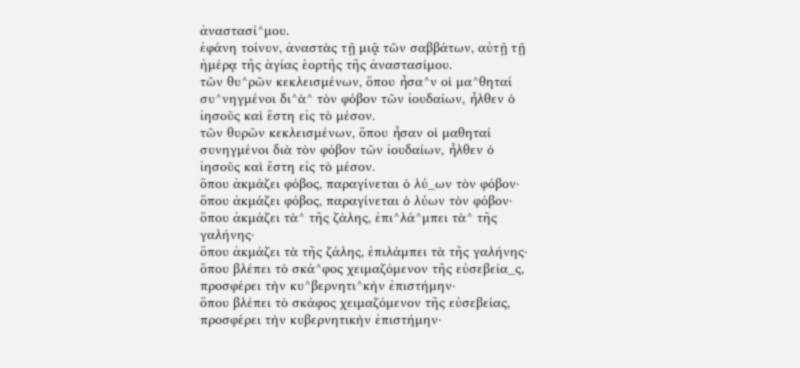ἀναστασί^μου.
ἐφάνη τοίνυν, ἀναστὰς τῇ μιᾷ τῶν σαββάτων, αὐτῇ τῇ ἡμέρᾳ τῆς ἁγίας ἑορτῆς τῆς ἀναστασίμου.
τῶν θυ^ρῶν κεκλεισμένων, ὅπου ἦσα^ν οἱ μα^θηταί συ^νηγμένοι δι^ὰ^ τὸν φόβον τῶν ἰουδαίων, ἦλθεν ὁ ἰησοῦς καὶ ἔστη εἰς τὸ μέσον.
τῶν θυρῶν κεκλεισμένων, ὅπου ἦσαν οἱ μαθηταί συνηγμένοι διὰ τὸν φόβον τῶν ἰουδαίων, ἦλθεν ὁ ἰησοῦς καὶ ἔστη εἰς τὸ μέσον.
ὅπου ἀκμάζει φόβος, παραγίνεται ὁ λύ_ων τὸν φόβον·
ὅπου ἀκμάζει φόβος, παραγίνεται ὁ λύων τὸν φόβον·
ὅπου ἀκμάζει τὰ^ τῆς ζάλης, ἐπι^λά^μπει τὰ^ τῆς γαλήνης·
ὅπου ἀκμάζει τὰ τῆς ζάλης, ἐπιλάμπει τὰ τῆς γαλήνης·
ὅπου βλέπει τὸ σκά^φος χειμαζόμενον τῆς εὐσεβεία_ς, προσφέρει τὴν κυ^βερνητι^κὴν ἐπιστήμην·
ὅπου βλέπει τὸ σκάφος χειμαζόμενον τῆς εὐσεβείας, προσφέρει τὴν κυβερνητικὴν ἐπιστήμην·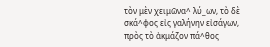τὸν μὲν χειμῶνα^ λύ_ων, τὸ δὲ σκά^φος εἰς γαλήνην εἰσάγων, πρὸς τὸ ἀκμάζον πά^θος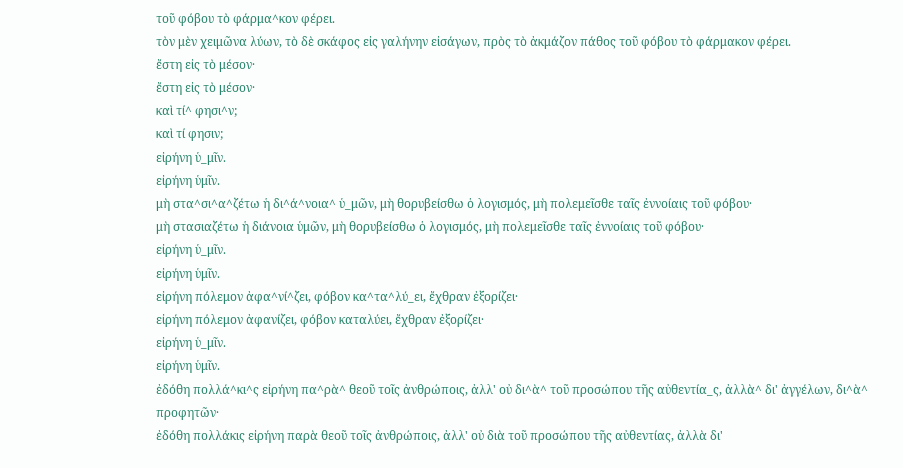τοῦ φόβου τὸ φάρμα^κον φέρει.
τὸν μὲν χειμῶνα λύων, τὸ δὲ σκάφος εἰς γαλήνην εἰσάγων, πρὸς τὸ ἀκμάζον πάθος τοῦ φόβου τὸ φάρμακον φέρει.
ἔστη εἰς τὸ μέσον·
ἔστη εἰς τὸ μέσον·
καὶ τί^ φησι^ν;
καὶ τί φησιν;
εἰρήνη ὑ_μῖν.
εἰρήνη ὑμῖν.
μὴ στα^σι^α^ζέτω ἡ δι^ά^νοια^ ὑ_μῶν, μὴ θορυβείσθω ὁ λογισμός, μὴ πολεμεῖσθε ταῖς ἐννοίαις τοῦ φόβου·
μὴ στασιαζέτω ἡ διάνοια ὑμῶν, μὴ θορυβείσθω ὁ λογισμός, μὴ πολεμεῖσθε ταῖς ἐννοίαις τοῦ φόβου·
εἰρήνη ὑ_μῖν.
εἰρήνη ὑμῖν.
εἰρήνη πόλεμον ἀφα^νί^ζει, φόβον κα^τα^λύ_ει, ἔχθραν ἐξορίζει·
εἰρήνη πόλεμον ἀφανίζει, φόβον καταλύει, ἔχθραν ἐξορίζει·
εἰρήνη ὑ_μῖν.
εἰρήνη ὑμῖν.
ἐδόθη πολλά^κι^ς εἰρήνη πα^ρὰ^ θεοῦ τοῖς ἀνθρώποις, ἀλλ' οὐ δι^ὰ^ τοῦ προσώπου τῆς αὐθεντία_ς, ἀλλὰ^ δι' ἀγγέλων, δι^ὰ^ προφητῶν·
ἐδόθη πολλάκις εἰρήνη παρὰ θεοῦ τοῖς ἀνθρώποις, ἀλλ' οὐ διὰ τοῦ προσώπου τῆς αὐθεντίας, ἀλλὰ δι'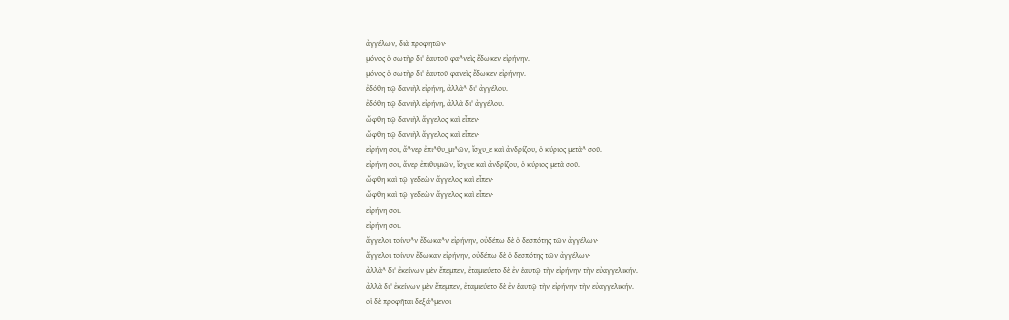ἀγγέλων, διὰ προφητῶν·
μόνος ὁ σωτὴρ δι' ἑαυτοῦ φα^νεὶς ἔδωκεν εἰρήνην.
μόνος ὁ σωτὴρ δι' ἑαυτοῦ φανεὶς ἔδωκεν εἰρήνην.
ἐδόθη τῷ δανιὴλ εἰρήνη, ἀλλὰ^ δι' ἀγγέλου.
ἐδόθη τῷ δανιὴλ εἰρήνη, ἀλλὰ δι' ἀγγέλου.
ὤφθη τῷ δανιὴλ ἄγγελος καὶ εἶπεν·
ὤφθη τῷ δανιὴλ ἄγγελος καὶ εἶπεν·
εἰρήνη σοι, ἄ^νερ ἐπι^θυ_μι^ῶν, ἴσχυ_ε καὶ ἀνδρίζου, ὁ κύριος μετὰ^ σοῦ.
εἰρήνη σοι, ἄνερ ἐπιθυμιῶν, ἴσχυε καὶ ἀνδρίζου, ὁ κύριος μετὰ σοῦ.
ὤφθη καὶ τῷ γεδεὼν ἄγγελος καὶ εἶπεν·
ὤφθη καὶ τῷ γεδεὼν ἄγγελος καὶ εἶπεν·
εἰρήνη σοι.
εἰρήνη σοι.
ἄγγελοι τοίνυ^ν ἔδωκα^ν εἰρήνην, οὐδέπω δὲ ὁ δεσπότης τῶν ἀγγέλων·
ἄγγελοι τοίνυν ἔδωκαν εἰρήνην, οὐδέπω δὲ ὁ δεσπότης τῶν ἀγγέλων·
ἀλλὰ^ δι' ἐκείνων μὲν ἔπεμπεν, ἐταμιεύετο δὲ ἐν ἑαυτῷ τὴν εἰρήνην τὴν εὐαγγελικήν.
ἀλλὰ δι' ἐκείνων μὲν ἔπεμπεν, ἐταμιεύετο δὲ ἐν ἑαυτῷ τὴν εἰρήνην τὴν εὐαγγελικήν.
οἱ δὲ προφῆται δεξά^μενοι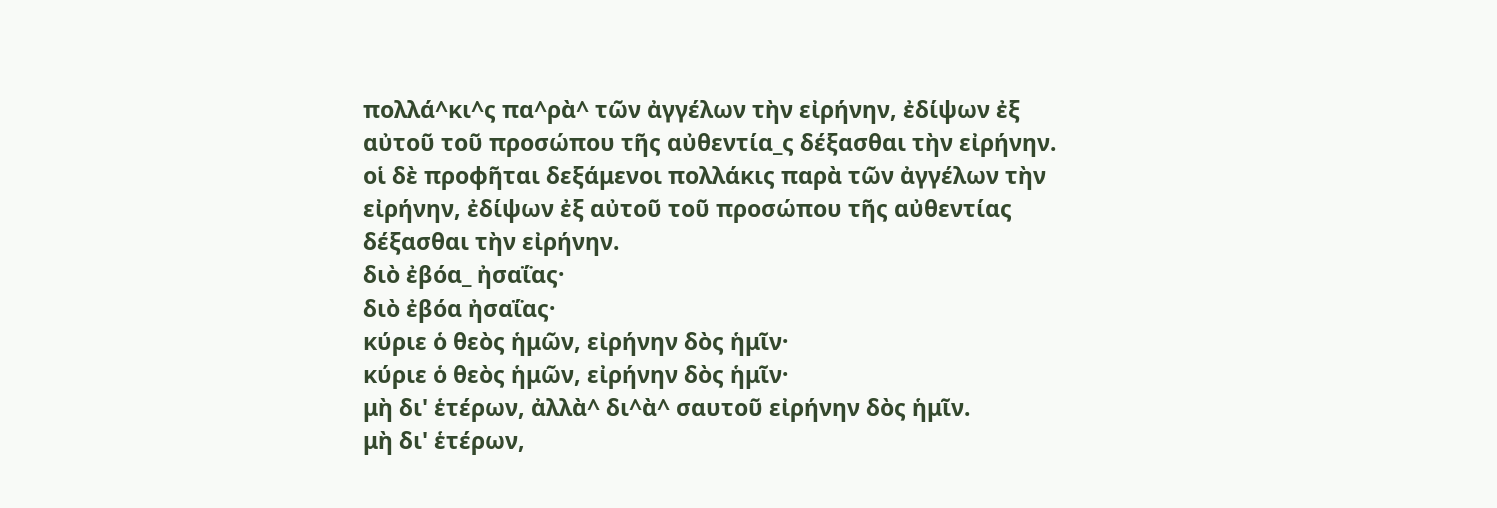πολλά^κι^ς πα^ρὰ^ τῶν ἀγγέλων τὴν εἰρήνην, ἐδίψων ἐξ αὐτοῦ τοῦ προσώπου τῆς αὐθεντία_ς δέξασθαι τὴν εἰρήνην.
οἱ δὲ προφῆται δεξάμενοι πολλάκις παρὰ τῶν ἀγγέλων τὴν εἰρήνην, ἐδίψων ἐξ αὐτοῦ τοῦ προσώπου τῆς αὐθεντίας δέξασθαι τὴν εἰρήνην.
διὸ ἐβόα_ ἠσαΐας·
διὸ ἐβόα ἠσαΐας·
κύριε ὁ θεὸς ἡμῶν, εἰρήνην δὸς ἡμῖν·
κύριε ὁ θεὸς ἡμῶν, εἰρήνην δὸς ἡμῖν·
μὴ δι' ἑτέρων, ἀλλὰ^ δι^ὰ^ σαυτοῦ εἰρήνην δὸς ἡμῖν.
μὴ δι' ἑτέρων,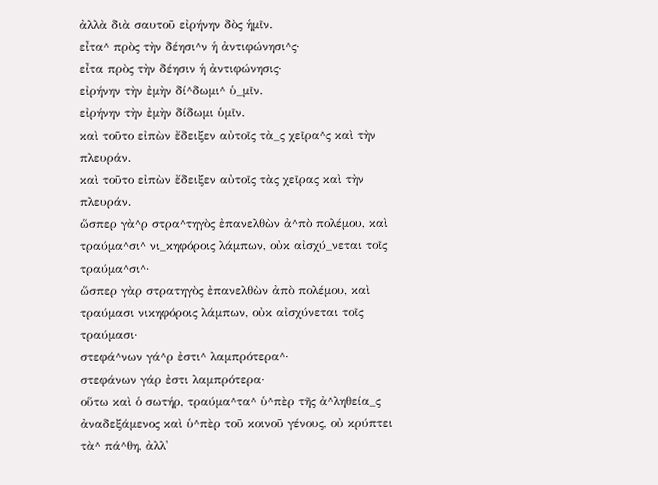ἀλλὰ διὰ σαυτοῦ εἰρήνην δὸς ἡμῖν.
εἶτα^ πρὸς τὴν δέησι^ν ἡ ἀντιφώνησι^ς·
εἶτα πρὸς τὴν δέησιν ἡ ἀντιφώνησις·
εἰρήνην τὴν ἐμὴν δί^δωμι^ ὑ_μῖν.
εἰρήνην τὴν ἐμὴν δίδωμι ὑμῖν.
καὶ τοῦτο εἰπὼν ἔδειξεν αὐτοῖς τὰ_ς χεῖρα^ς καὶ τὴν πλευράν.
καὶ τοῦτο εἰπὼν ἔδειξεν αὐτοῖς τὰς χεῖρας καὶ τὴν πλευράν.
ὥσπερ γὰ^ρ στρα^τηγὸς ἐπανελθὼν ἀ^πὸ πολέμου, καὶ τραύμα^σι^ νι_κηφόροις λάμπων, οὐκ αἰσχύ_νεται τοῖς τραύμα^σι^·
ὥσπερ γὰρ στρατηγὸς ἐπανελθὼν ἀπὸ πολέμου, καὶ τραύμασι νικηφόροις λάμπων, οὐκ αἰσχύνεται τοῖς τραύμασι·
στεφά^νων γά^ρ ἐστι^ λαμπρότερα^·
στεφάνων γάρ ἐστι λαμπρότερα·
οὕτω καὶ ὁ σωτήρ, τραύμα^τα^ ὑ^πὲρ τῆς ἀ^ληθεία_ς ἀναδεξάμενος καὶ ὑ^πὲρ τοῦ κοινοῦ γένους, οὐ κρύπτει τὰ^ πά^θη, ἀλλ'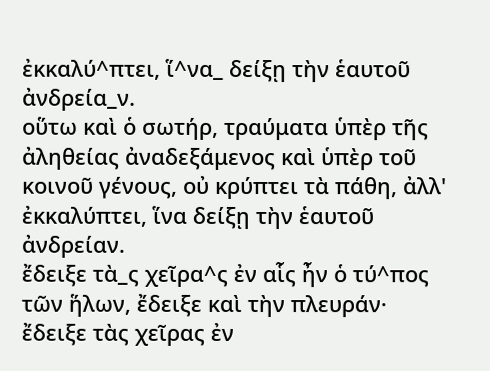ἐκκαλύ^πτει, ἵ^να_ δείξῃ τὴν ἑαυτοῦ ἀνδρεία_ν.
οὕτω καὶ ὁ σωτήρ, τραύματα ὑπὲρ τῆς ἀληθείας ἀναδεξάμενος καὶ ὑπὲρ τοῦ κοινοῦ γένους, οὐ κρύπτει τὰ πάθη, ἀλλ' ἐκκαλύπτει, ἵνα δείξῃ τὴν ἑαυτοῦ ἀνδρείαν.
ἔδειξε τὰ_ς χεῖρα^ς ἐν αἷς ἦν ὁ τύ^πος τῶν ἥλων, ἔδειξε καὶ τὴν πλευράν·
ἔδειξε τὰς χεῖρας ἐν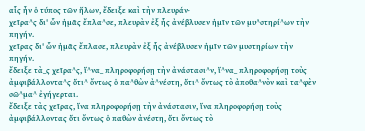αἷς ἦν ὁ τύπος τῶν ἥλων, ἔδειξε καὶ τὴν πλευράν·
χεῖρα^ς δι' ὧν ἡμᾶς ἔπλα^σε, πλευρὰν ἐξ ἧς ἀνέβλυσεν ἡμῖν τῶν μυ^στηρί^ων τὴν πηγήν.
χεῖρας δι' ὧν ἡμᾶς ἔπλασε, πλευρὰν ἐξ ἧς ἀνέβλυσεν ἡμῖν τῶν μυστηρίων τὴν πηγήν.
ἔδειξε τὰ_ς χεῖρα^ς, ἵ^να_ πληροφορήσῃ τὴν ἀνάστασι^ν, ἵ^να_ πληροφορήσῃ τοὺς ἀμφιβάλλοντα^ς ὅτι^ ὄντως ὁ πα^θὼν ἀ^νέστη, ὅτι^ ὄντως τὸ ἀποθα^νὸν καὶ τα^φὲν σῶ^μα^ ἐγήγερται.
ἔδειξε τὰς χεῖρας, ἵνα πληροφορήσῃ τὴν ἀνάστασιν, ἵνα πληροφορήσῃ τοὺς ἀμφιβάλλοντας ὅτι ὄντως ὁ παθὼν ἀνέστη, ὅτι ὄντως τὸ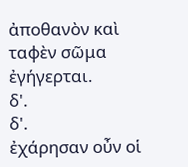ἀποθανὸν καὶ ταφὲν σῶμα ἐγήγερται.
δ'.
δ'.
ἐχάρησαν οὖν οἱ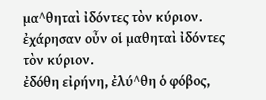μα^θηταὶ ἰδόντες τὸν κύριον.
ἐχάρησαν οὖν οἱ μαθηταὶ ἰδόντες τὸν κύριον.
ἐδόθη εἰρήνη, ἐλύ^θη ὁ φόβος,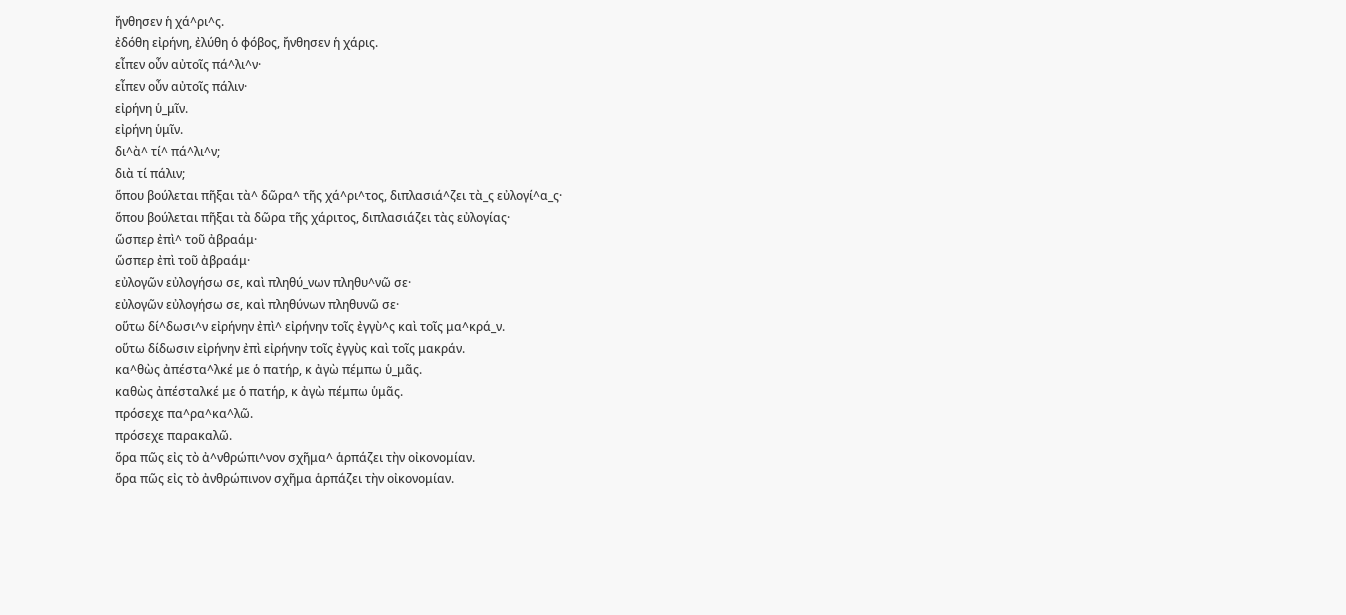ἤνθησεν ἡ χά^ρι^ς.
ἐδόθη εἰρήνη, ἐλύθη ὁ φόβος, ἤνθησεν ἡ χάρις.
εἶπεν οὖν αὐτοῖς πά^λι^ν·
εἶπεν οὖν αὐτοῖς πάλιν·
εἰρήνη ὑ_μῖν.
εἰρήνη ὑμῖν.
δι^ὰ^ τί^ πά^λι^ν;
διὰ τί πάλιν;
ὅπου βούλεται πῆξαι τὰ^ δῶρα^ τῆς χά^ρι^τος, διπλασιά^ζει τὰ_ς εὐλογί^α_ς·
ὅπου βούλεται πῆξαι τὰ δῶρα τῆς χάριτος, διπλασιάζει τὰς εὐλογίας·
ὥσπερ ἐπὶ^ τοῦ ἀβραάμ·
ὥσπερ ἐπὶ τοῦ ἀβραάμ·
εὐλογῶν εὐλογήσω σε, καὶ πληθύ_νων πληθυ^νῶ σε·
εὐλογῶν εὐλογήσω σε, καὶ πληθύνων πληθυνῶ σε·
οὕτω δί^δωσι^ν εἰρήνην ἐπὶ^ εἰρήνην τοῖς ἐγγὺ^ς καὶ τοῖς μα^κρά_ν.
οὕτω δίδωσιν εἰρήνην ἐπὶ εἰρήνην τοῖς ἐγγὺς καὶ τοῖς μακράν.
κα^θὼς ἀπέστα^λκέ με ὁ πατήρ, κ ἀγὼ πέμπω ὑ_μᾶς.
καθὼς ἀπέσταλκέ με ὁ πατήρ, κ ἀγὼ πέμπω ὑμᾶς.
πρόσεχε πα^ρα^κα^λῶ.
πρόσεχε παρακαλῶ.
ὅρα πῶς εἰς τὸ ἀ^νθρώπι^νον σχῆμα^ ἁρπάζει τὴν οἰκονομίαν.
ὅρα πῶς εἰς τὸ ἀνθρώπινον σχῆμα ἁρπάζει τὴν οἰκονομίαν.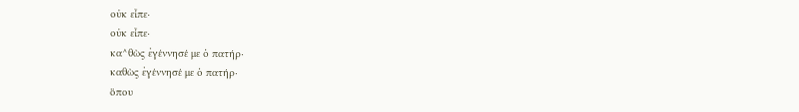οὐκ εἶπε·
οὐκ εἶπε·
κα^θὼς ἐγέννησέ με ὁ πατήρ·
καθὼς ἐγέννησέ με ὁ πατήρ·
ὅπου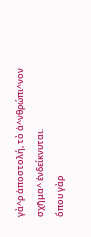γὰ^ρ ἀποστολή, τὸ ἀ^νθρώπι^νον σχῆμα^ ἐνδείκνυται.
ὅπου γὰρ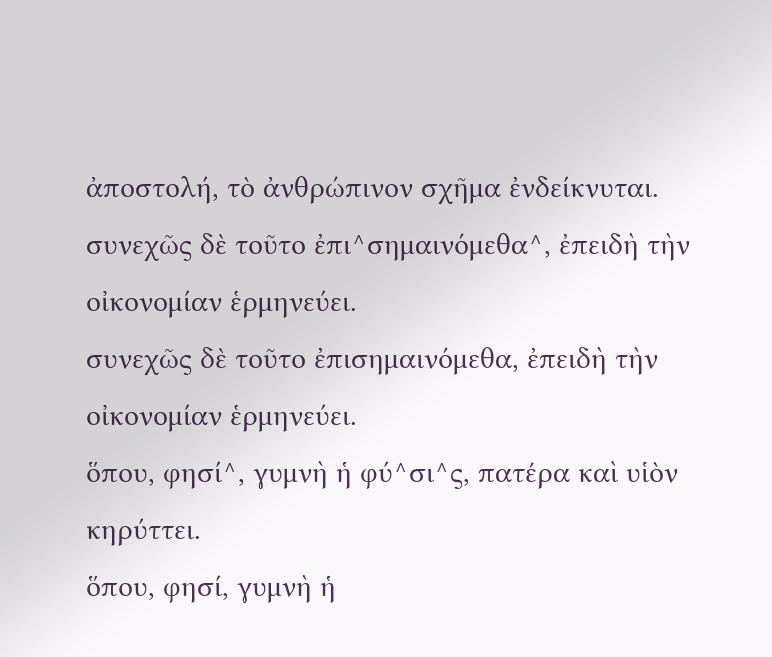ἀποστολή, τὸ ἀνθρώπινον σχῆμα ἐνδείκνυται.
συνεχῶς δὲ τοῦτο ἐπι^σημαινόμεθα^, ἐπειδὴ τὴν οἰκονομίαν ἑρμηνεύει.
συνεχῶς δὲ τοῦτο ἐπισημαινόμεθα, ἐπειδὴ τὴν οἰκονομίαν ἑρμηνεύει.
ὅπου, φησί^, γυμνὴ ἡ φύ^σι^ς, πατέρα καὶ υἱὸν κηρύττει.
ὅπου, φησί, γυμνὴ ἡ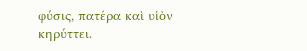φύσις, πατέρα καὶ υἱὸν κηρύττει.